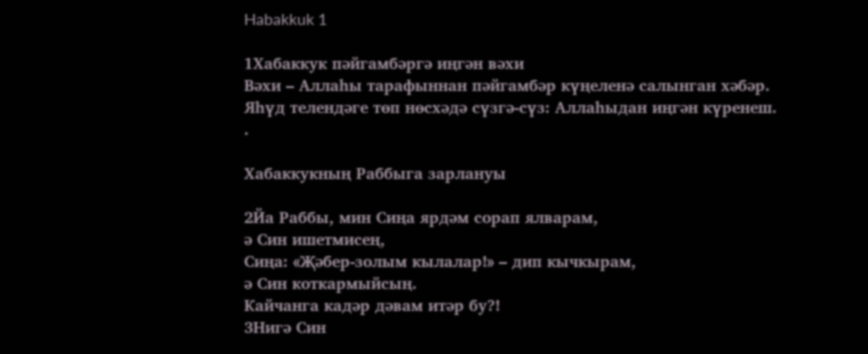Habakkuk 1

1Хабаккук пәйгамбәргә иңгән вәхи
Вәхи – Аллаһы тарафыннан пәйгамбәр күңеленә салынган хәбәр. Яһүд телендәге төп нөсхәдә сүзгә-сүз: Аллаһыдан иңгән күренеш.
.

Хабаккукның Раббыга зарлануы

2Йа Раббы, мин Сиңа ярдәм сорап ялварам,
ә Син ишетмисең,
Сиңа: «Җәбер-золым кылалар!» – дип кычкырам,
ә Син коткармыйсың.
Кайчанга кадәр дәвам итәр бу?!
3Нигә Син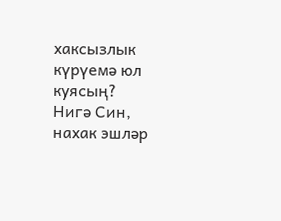хаксызлык күрүемә юл куясың?
Нигә Син, нахак эшләр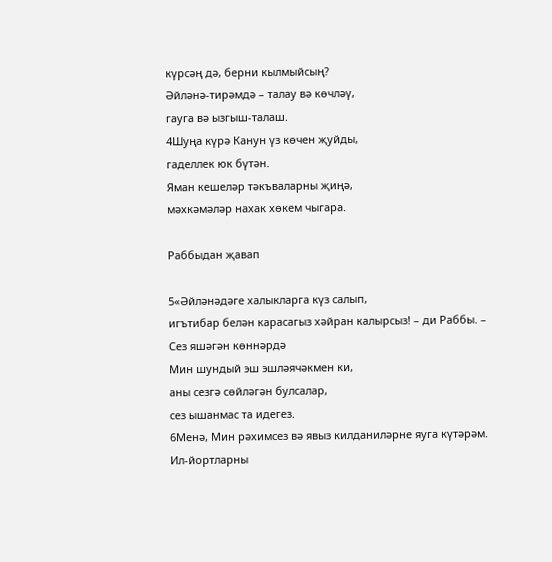күрсәң дә, берни кылмыйсың?
Әйләнә-тирәмдә – талау вә көчләү,
гауга вә ызгыш-талаш.
4Шуңа күрә Канун үз көчен җуйды,
гаделлек юк бүтән.
Яман кешеләр тәкъваларны җиңә,
мәхкәмәләр нахак хөкем чыгара.

Раббыдан җавап

5«Әйләнәдәге халыкларга күз салып,
игътибар белән карасагыз хәйран калырсыз! – ди Раббы. –
Сез яшәгән көннәрдә
Мин шундый эш эшләячәкмен ки,
аны сезгә сөйләгән булсалар,
сез ышанмас та идегез.
6Менә, Мин рәхимсез вә явыз килданиләрне яуга күтәрәм.
Ил-йортларны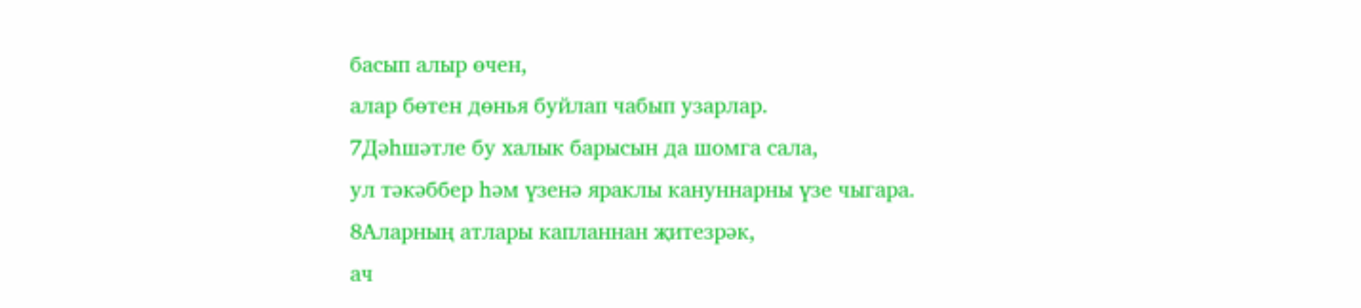басып алыр өчен,
алар бөтен дөнья буйлап чабып узарлар.
7Дәһшәтле бу халык барысын да шомга сала,
ул тәкәббер һәм үзенә яраклы кануннарны үзе чыгара.
8Аларның атлары капланнан җитезрәк,
ач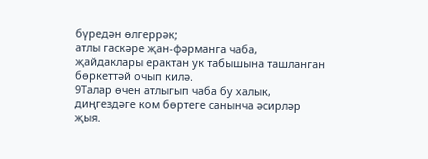бүредән өлгеррәк;
атлы гаскәре җан-фәрманга чаба,
җайдаклары ерактан ук табышына ташланган бөркеттәй очып килә.
9Талар өчен атлыгып чаба бу халык,
диңгездәге ком бөртеге санынча әсирләр җыя.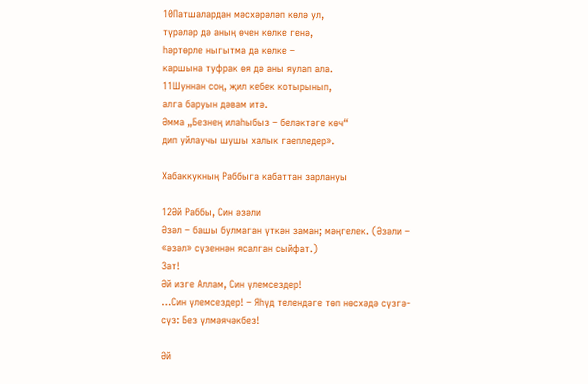10Патшалардан мәсхәрәләп көлә ул,
түрәләр дә аның өчен көлке генә,
һәртөрле ныгытма да көлке –
каршына туфрак өя дә аны яулап ала.
11Шуннан соң, җил кебек котырынып,
алга баруын дәвам итә.
Әмма „Безнең илаһыбыз – беләктәге көч“
дип уйлаучы шушы халык гаепледер».

Хабаккукның Раббыга кабаттан зарлануы

12Әй Раббы, Син әзәли
Әзәл – башы булмаган үткән заман; мәңгелек. (Әзәли – «әзәл» сүзеннән ясалган сыйфат.)
Зат!
Әй изге Аллам, Син үлемсездер!
…Син үлемсездер! – Яһүд телендәге төп нөсхәдә сүзгә-сүз: Без үлмәячәкбез!

Әй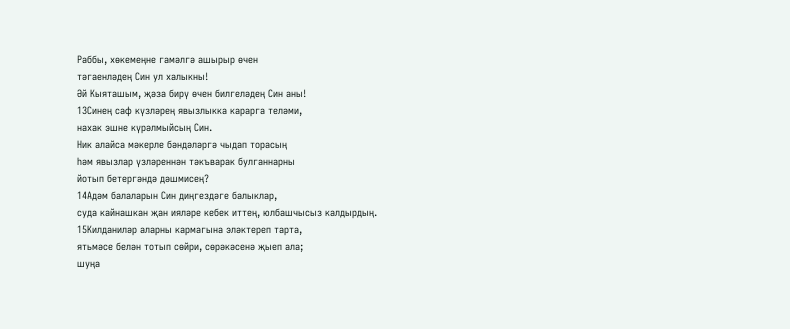Раббы, хөкемеңне гамәлгә ашырыр өчен
тәгаенләдең Син ул халыкны!
Әй Кыяташым, җәза бирү өчен билгеләдең Син аны!
13Синең саф күзләрең явызлыкка карарга теләми,
нахак эшне күрәлмыйсың Син.
Ник алайса мәкерле бәндәләргә чыдап торасың
һәм явызлар үзләреннән тәкъварак булганнарны
йотып бетергәндә дәшмисең?
14Адәм балаларын Син диңгездәге балыклар,
суда кайнашкан җан ияләре кебек иттең, юлбашчысыз калдырдың.
15Килданиләр аларны кармагына эләктереп тарта,
ятьмәсе белән тотып сөйри, сөрәкәсенә җыеп ала;
шуңа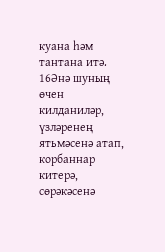куана һәм тантана итә.
16Әнә шуның өчен килданиләр,
үзләренең ятьмәсенә атап, корбаннар китерә,
сөрәкәсенә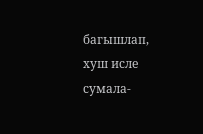багышлап, хуш исле сумала-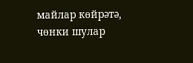майлар көйрәтә,
чөнки шулар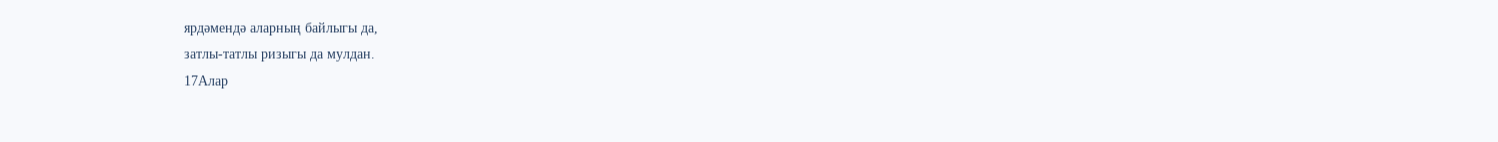ярдәмендә аларның байлыгы да,
затлы-татлы ризыгы да мулдан.
17Алар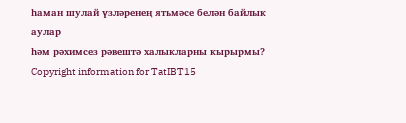һаман шулай үзләренең ятьмәсе белән байлык аулар
һәм рәхимсез рәвештә халыкларны кырырмы?
Copyright information for TatIBT15